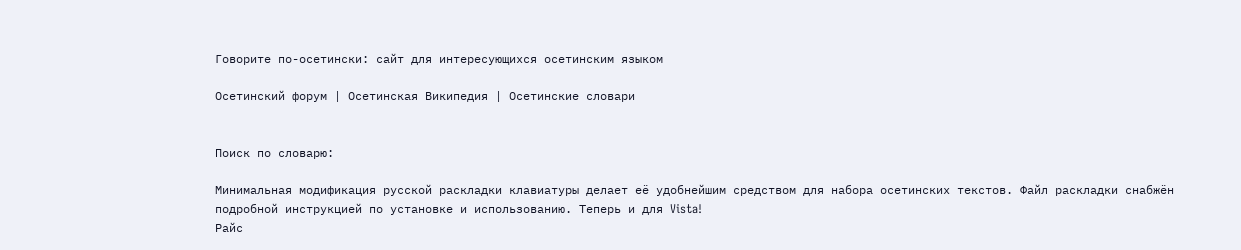Говорите по-осетински: сайт для интересующихся осетинским языком

Осетинский форум | Осетинская Википедия | Осетинские словари


Поиск по словарю:

Минимальная модификация русской раскладки клавиатуры делает её удобнейшим средством для набора осетинских текстов. Файл раскладки снабжён подробной инструкцией по установке и использованию. Теперь и для Vista!
Райс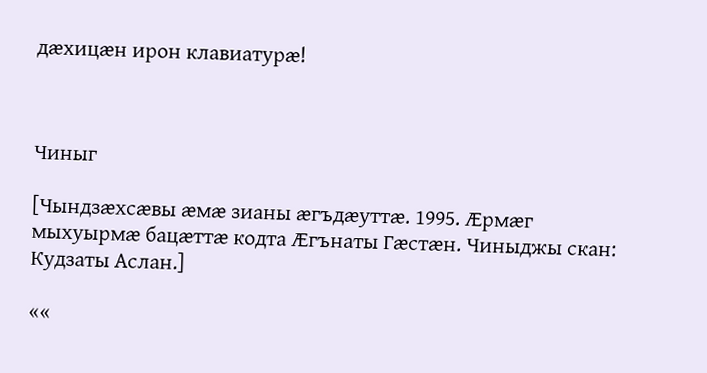дæхицæн ирон клавиатурæ!



Чиныг

[Чындзæхсæвы æмæ зианы æгъдæуттæ. 1995. Æрмæг мыхуырмæ бацæттæ кодта Æгънаты Гæстæн. Чиныджы скан: Кудзаты Аслан.]

««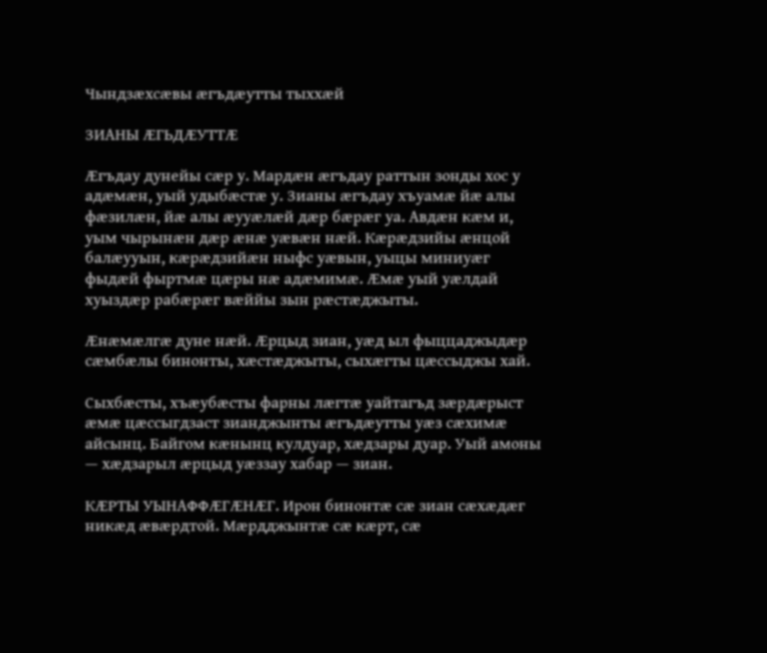Чындзæхсæвы æгъдæутты тыххæй

ЗИАНЫ ÆГЬДÆУТТÆ

Æгъдау дунейы сæр у. Мардæн æгъдау раттын зонды хос у адæмæн, уый удыбæстæ у. Зианы æгъдау хъуамæ йæ алы фæзилæн, йæ алы æууæлæй дæр бæрæг уа. Авдæн кæм и, уым чырынæн дæр æнæ уæвæн нæй. Кæрæдзийы æнцой балæууын, кæрæдзийæн ныфс уæвын, уыцы миниуæг фыдæй фыртмæ цæры нæ адæмимæ. Æмæ уый уæлдай хуыздæр рабæрæг вæййы зын рæстæджыты.

Æнæмæлгæ дуне нæй. Æрцыд зиан, уæд ыл фыццаджыдæр сæмбæлы бинонты, хæстæджыты, сыхæгты цæссыджы хай.

Сыхбæсты, хъæубæсты фарны лæгтæ уайтагъд зæрдæрыст æмæ цæссыгдзаст зианджынты æгъдæутты уæз сæхимæ айсынц. Байгом кæнынц кулдуар, хæдзары дуар. Уый амоны — хæдзарыл æрцыд уæззау хабар — зиан.

КÆРТЫ УЫНАФФÆГÆНÆГ. Ирон бинонтæ сæ зиан сæхæдæг никæд æвæрдтой. Мæрдджынтæ сæ кæрт, сæ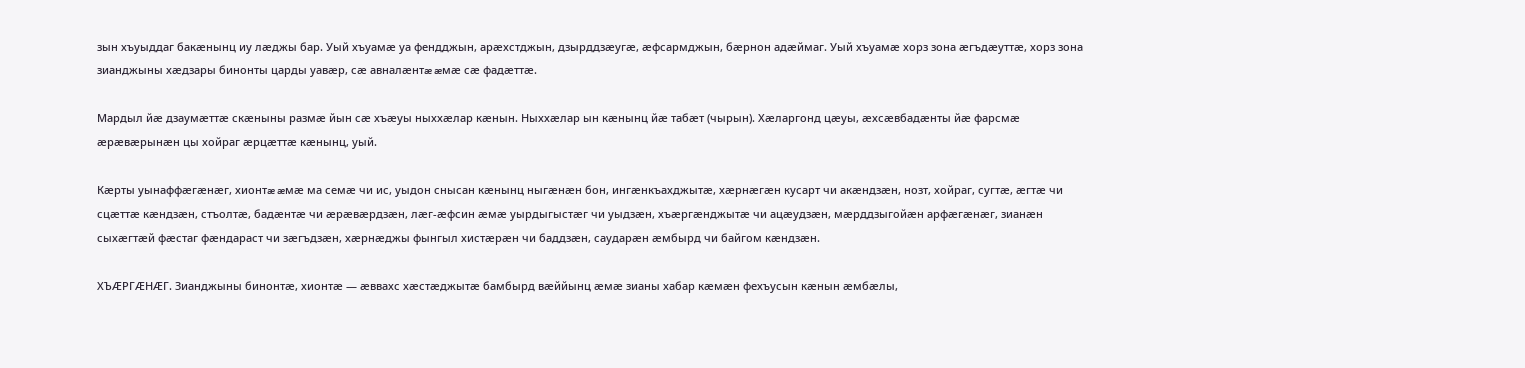зын хъуыддаг бакæнынц иу лæджы бар. Уый хъуамæ уа фендджын, арæхстджын, дзырддзæугæ, æфсармджын, бæрнон адæймаг. Уый хъуамæ хорз зона æгъдæуттæ, хорз зона зианджыны хæдзары бинонты царды уавæр, сæ авналæнтæ æмæ сæ фадæттæ.

Мардыл йæ дзаумæттæ скæныны размæ йын сæ хъæуы ныххæлар кæнын. Ныххæлар ын кæнынц йæ табæт (чырын). Хæларгонд цæуы, æхсæвбадæнты йæ фарсмæ æрæвæрынæн цы хойраг æрцæттæ кæнынц, уый.

Кæрты уынаффæгæнæг, хионтæ æмæ ма семæ чи ис, уыдон снысан кæнынц ныгæнæн бон, ингæнкъахджытæ, хæрнæгæн кусарт чи акæндзæн, нозт, хойраг, сугтæ, æгтæ чи сцæттæ кæндзæн, стъолтæ, бадæнтæ чи æрæвæрдзæн, лæг-æфсин æмæ уырдыгыстæг чи уыдзæн, хъæргæнджытæ чи ацæудзæн, мæрддзыгойæн арфæгæнæг, зианæн сыхæгтæй фæстаг фæндараст чи зæгъдзæн, хæрнæджы фынгыл хистæрæн чи баддзæн, саударæн æмбырд чи байгом кæндзæн.

ХЪÆРГÆНÆГ. Зианджыны бинонтæ, хионтæ — æввахс хæстæджытæ бамбырд вæййынц æмæ зианы хабар кæмæн фехъусын кæнын æмбæлы,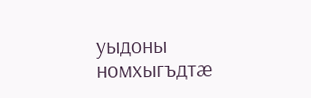уыдоны номхыгъдтæ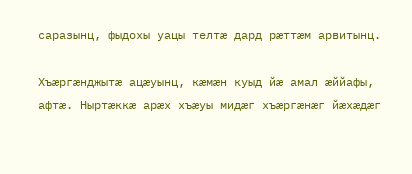саразынц, фыдохы уацы телтæ дард рæттæм арвитынц.

Хъæргæнджытæ ацæуынц, кæмæн куыд йæ амал æййафы, афтæ. Ныртæккæ арæх хъæуы мидæг хъæргæнæг йæхæдæг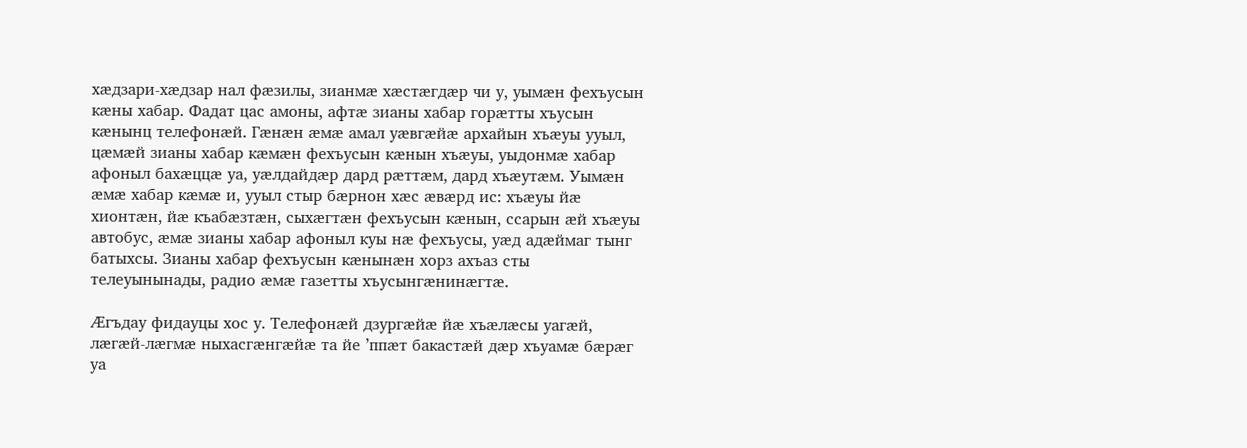хæдзари-хæдзар нал фæзилы, зианмæ хæстæгдæр чи у, уымæн фехъусын кæны хабар. Фадат цас амоны, афтæ зианы хабар горæтты хъусын кæнынц телефонæй. Гæнæн æмæ амал уæвгæйæ архайын хъæуы ууыл, цæмæй зианы хабар кæмæн фехъусын кæнын хъæуы, уыдонмæ хабар афоныл бахæццæ уа, уæлдайдæр дард рæттæм, дард хъæутæм. Уымæн æмæ хабар кæмæ и, ууыл стыр бæрнон хæс æвæрд ис: хъæуы йæ хионтæн, йæ къабæзтæн, сыхæгтæн фехъусын кæнын, ссарын æй хъæуы автобус, æмæ зианы хабар афоныл куы нæ фехъусы, уæд адæймаг тынг батыхсы. Зианы хабар фехъусын кæнынæн хорз ахъаз сты телеуынынады, радио æмæ газетты хъусынгæнинæгтæ.

Æгъдау фидауцы хос у. Телефонæй дзургæйæ йæ хъæлæсы уагæй, лæгæй-лæгмæ ныхасгæнгæйæ та йе ’ппæт бакастæй дæр хъуамæ бæрæг уа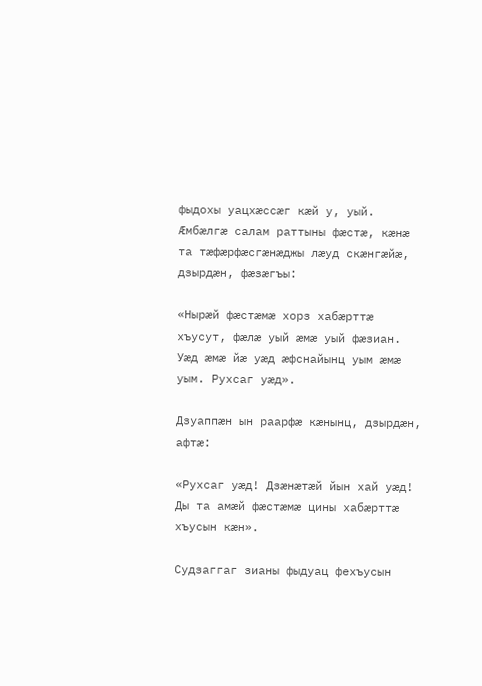фыдохы уацхæссæг кæй у, уый. Æмбæлгæ салам раттыны фæстæ, кæнæ та тæфæрфæсгæнæджы лæуд скæнгæйæ, дзырдæн, фæзæгъы:

«Нырæй фæстæмæ хорз хабæрттæ хъусут, фæлæ уый æмæ уый фæзиан. Уæд æмæ йæ уæд æфснайынц уым æмæ уым. Рухсаг уæд».

Дзуаппæн ын раарфæ кæнынц, дзырдæн, афтæ:

«Рухсаг уæд! Дзæнæтæй йын хай уæд! Ды та амæй фæстæмæ цины хабæрттæ хъусын кæн».

Судзаггаг зианы фыдуац фехъусын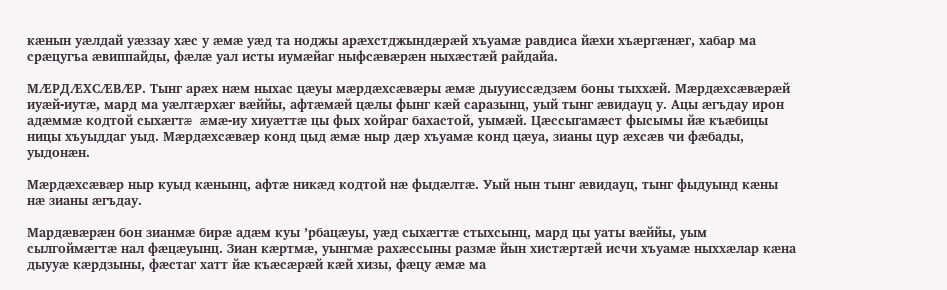кæнын уæлдай уæззау хæс у æмæ уæд та ноджы арæхстджындæрæй хъуамæ равдиса йæхи хъæргæнæг, хабар ма срæцугъа æвиппайды, фæлæ уал исты иумæйаг ныфсæвæрæн ныхæстæй райдайа.

МÆРДÆХСÆВÆР. Тынг арæх нæм ныхас цæуы мæрдæхсæвæры æмæ дыууиссæдзæм боны тыххæй. Мæрдæхсæвæрæй иуæй-иутæ, мард ма уæлтæрхæг вæййы, афтæмæй цæлы фынг кæй саразынц, уый тынг æвидауц у. Ацы æгъдау ирон адæммæ кодтой сыхæгтæ æмæ-иу хиуæттæ цы фых хойраг бахастой, уымæй. Цæссыгамæст фысымы йæ къæбицы ницы хъуыддаг уыд. Мæрдæхсæвæр конд цыд æмæ ныр дæр хъуамæ конд цæуа, зианы цур æхсæв чи фæбады, уыдонæн.

Мæрдæхсæвæр ныр куыд кæнынц, афтæ никæд кодтой нæ фыдæлтæ. Уый нын тынг æвидауц, тынг фыдуынд кæны нæ зианы æгъдау.

Мардæвæрæн бон зианмæ бирæ адæм куы ’рбацæуы, уæд сыхæгтæ стыхсынц, мард цы уаты вæййы, уым сылгоймæгтæ нал фæцæуынц. Зиан кæртмæ, уынгмæ рахæссыны размæ йын хистæртæй исчи хъуамæ ныххæлар кæна дыууæ кæрдзыны, фæстаг хатт йæ къæсæрæй кæй хизы, фæцу æмæ ма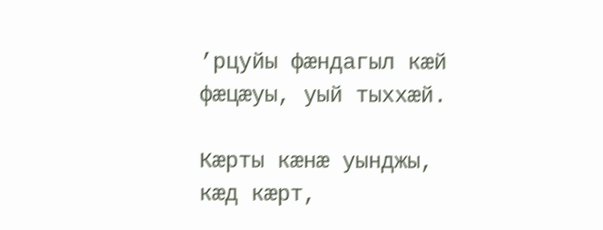’рцуйы фæндагыл кæй фæцæуы, уый тыххæй.

Кæрты кæнæ уынджы, кæд кæрт,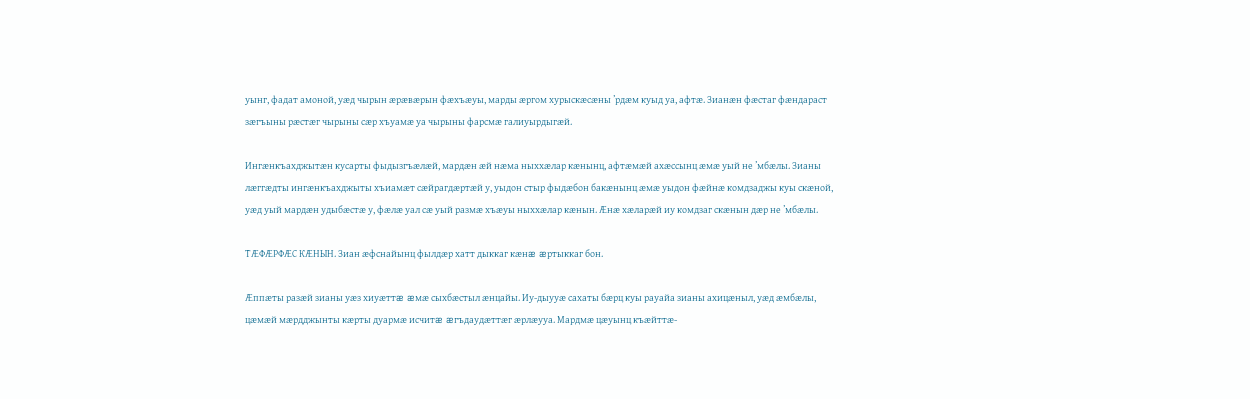уынг, фадат амоной, уæд чырын æрæвæрын фæхъæуы, марды æргом хурыскæсæны ’рдæм куыд уа, афтæ. Зианæн фæстаг фæндараст зæгъыны рæстæг чырыны сæр хъуамæ уа чырыны фарсмæ галиуырдыгæй.

Ингæнкъахджытæн кусарты фыдызгъæлæй, мардæн æй нæма ныххæлар кæнынц, афтæмæй ахæссынц æмæ уый не ’мбæлы. Зианы лæггæдты ингæнкъахджыты хъиамæт сæйрагдæртæй у, уыдон стыр фыдæбон бакæнынц æмæ уыдон фæйнæ комдзаджы куы скæной, уæд уый мардæн удыбæстæ у, фæлæ уал сæ уый размæ хъæуы ныххæлар кæнын. Æнæ хæларæй иу комдзаг скæнын дæр не ’мбæлы.

ТÆФÆРФÆС КÆНЫН. Зиан æфснайынц фылдæр хатт дыккаг кæнæ æртыккаг бон.

Æппæты разæй зианы уæз хиуæттæ æмæ сыхбæстыл æнцайы. Иу-дыууæ сахаты бæрц куы рауайа зианы ахицæныл, уæд æмбæлы, цæмæй мæрдджынты кæрты дуармæ исчитæ æгъдаудæттæг æрлæууа. Мардмæ цæуынц къæйттæ-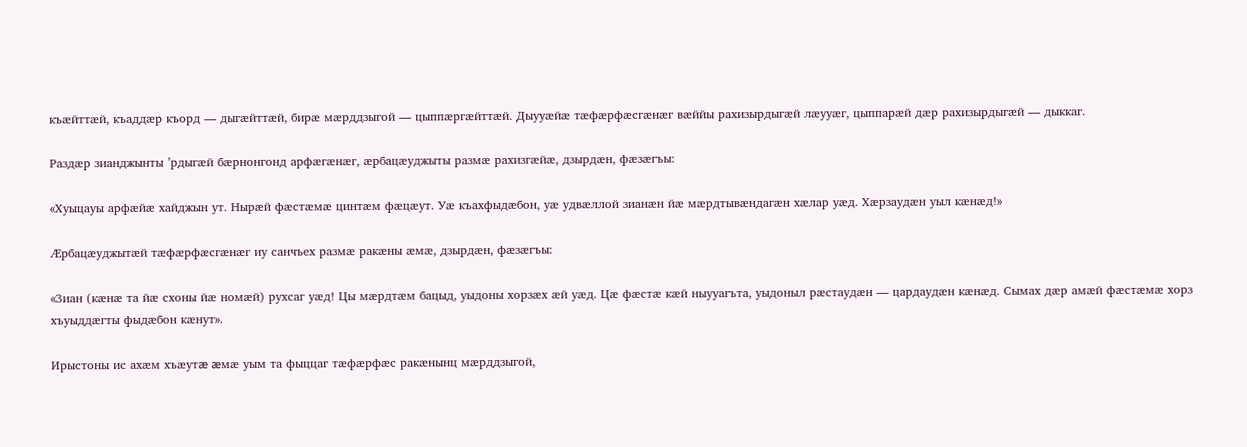къæйттæй, къаддæр къорд — дыгæйттæй, бирæ мæрддзыгой — цыппæргæйттæй. Дыууæйæ тæфæрфæсгæнæг вæййы рахизырдыгæй лæууæг, цыппарæй дæр рахизырдыгæй — дыккаг.

Раздæр зианджынты ’рдыгæй бæрнонгонд арфæгæнæг, æрбацæуджыты размæ рахизгæйæ, дзырдæн, фæзæгъы:

«Хуыцауы арфæйæ хайджын ут. Нырæй фæстæмæ цинтæм фæцæут. Уæ къахфыдæбон, уæ удвæллой зианæн йæ мæрдтывæндагæн хæлар уæд. Хæрзаудæн уыл кæнæд!»

Æрбацæуджытæй тæфæрфæсгæнæг иу санчъех размæ ракæны æмæ, дзырдæн, фæзæгъы:

«Зиан (кæнæ та йæ схоны йæ номæй) рухсаг уæд! Цы мæрдтæм бацыд, уыдоны хорзæх æй уæд. Цæ фæстæ кæй ныууагъта, уыдоныл рæстаудæн — цардаудæн кæнæд. Сымах дæр амæй фæстæмæ хорз хъуыддæгты фыдæбон кæнут».

Ирыстоны ис ахæм хъæутæ æмæ уым та фыццаг тæфæрфæс ракæнынц мæрддзыгой,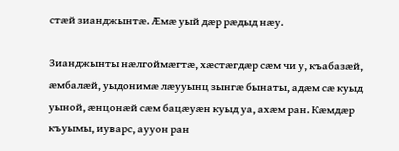стæй зианджынтæ. Æмæ уый дæр рæдыд нæу.

Зианджынты нæлгоймæгтæ, хæстæгдæр сæм чи у, къабазæй, æмбалæй, уыдонимæ лæууынц зынгæ бынаты, адæм сæ куыд уыной, æнцонæй сæм бацæуæн куыд уа, ахæм ран. Кæмдæр къуымы, иуварс, аууон ран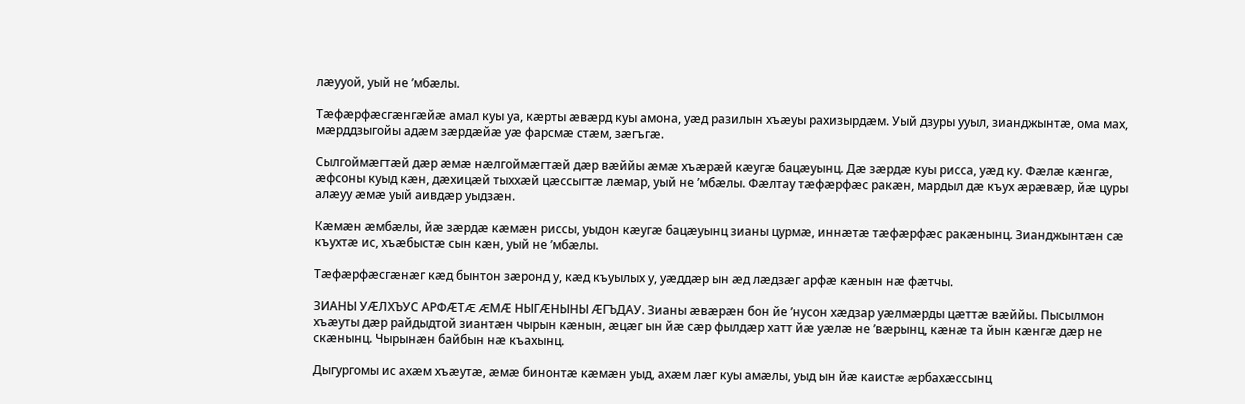лæууой, уый не ’мбæлы.

Тæфæрфæсгæнгæйæ амал куы уа, кæрты æвæрд куы амона, уæд разилын хъæуы рахизырдæм. Уый дзуры ууыл, зианджынтæ, ома мах, мæрддзыгойы адæм зæрдæйæ уæ фарсмæ стæм, зæгъгæ.

Сылгоймæгтæй дæр æмæ нæлгоймæгтæй дæр вæййы æмæ хъæрæй кæугæ бацæуынц. Дæ зæрдæ куы рисса, уæд ку. Фæлæ кæнгæ, æфсоны куыд кæн, дæхицæй тыххæй цæссыгтæ лæмар, уый не ’мбæлы. Фæлтау тæфæрфæс ракæн, мардыл дæ къух æрæвæр, йæ цуры алæуу æмæ уый аивдæр уыдзæн.

Кæмæн æмбæлы, йæ зæрдæ кæмæн риссы, уыдон кæугæ бацæуынц зианы цурмæ, иннæтæ тæфæрфæс ракæнынц. Зианджынтæн сæ къухтæ ис, хъæбыстæ сын кæн, уый не ’мбæлы.

Тæфæрфæсгæнæг кæд бынтон зæронд у, кæд къуылых у, уæддæр ын æд лæдзæг арфæ кæнын нæ фæтчы.

ЗИАНЫ УÆЛХЪУС АРФÆТÆ ÆМÆ НЫГÆНЫНЫ ÆГЪДАУ. Зианы æвæрæн бон йе ’нусон хæдзар уæлмæрды цæттæ вæййы. Пысылмон хъæуты дæр райдыдтой зиантæн чырын кæнын, æцæг ын йæ сæр фылдæр хатт йæ уæлæ не ’вæрынц, кæнæ та йын кæнгæ дæр не скæнынц. Чырынæн байбын нæ къахынц.

Дыгургомы ис ахæм хъæутæ, æмæ бинонтæ кæмæн уыд, ахæм лæг куы амæлы, уыд ын йæ каистæ æрбахæссынц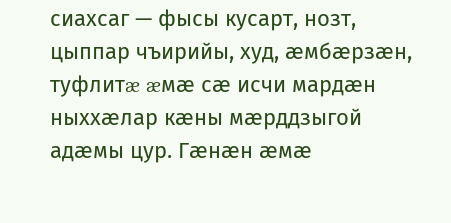сиахсаг — фысы кусарт, нозт, цыппар чъирийы, худ, æмбæрзæн, туфлитæ æмæ сæ исчи мардæн ныххæлар кæны мæрддзыгой адæмы цур. Гæнæн æмæ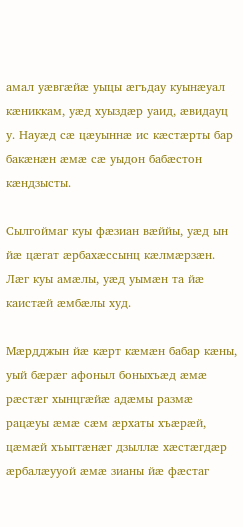амал уæвгæйæ уыцы æгъдау куынæуал кæниккам, уæд хуыздæр уаид, æвидауц у. Науæд сæ цæуыннæ ис кæстæрты бар бакæнæн æмæ сæ уыдон бабæстон кæндзысты.

Сылгоймаг куы фæзиан вæййы, уæд ын йæ цæгат æрбахæссынц кæлмæрзæн. Лæг куы амæлы, уæд уымæн та йæ каистæй æмбæлы худ.

Мæрдджын йæ кæрт кæмæн бабар кæны, уый бæрæг афоныл боныхъæд æмæ рæстæг хынцгæйæ адæмы размæ рацæуы æмæ сæм æрхаты хъæрæй, цæмæй хъыггæнæг дзыллæ хæстæгдæр æрбалæууой æмæ зианы йæ фæстаг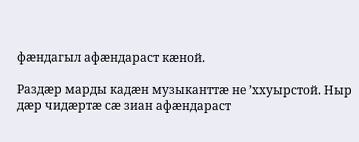фæндагыл афæндараст кæной.

Раздæр марды кадæн музыканттæ не ’ххуырстой. Ныр дæр чидæртæ сæ зиан афæндараст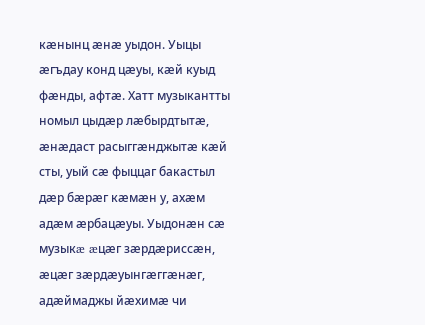кæнынц æнæ уыдон. Уыцы æгъдау конд цæуы, кæй куыд фæнды, афтæ. Хатт музыкантты номыл цыдæр лæбырдтытæ, æнæдаст расыггæнджытæ кæй сты, уый сæ фыццаг бакастыл дæр бæрæг кæмæн у, ахæм адæм æрбацæуы. Уыдонæн сæ музыкæ æцæг зæрдæриссæн, æцæг зæрдæуынгæггæнæг, адæймаджы йæхимæ чи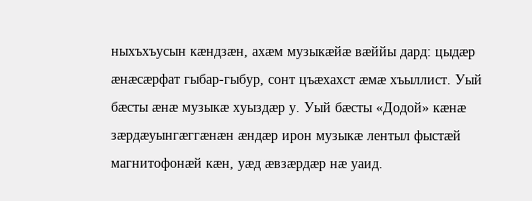ныхъхъусын кæндзæн, ахæм музыкæйæ вæййы дард: цыдæр æнæсæрфат гыбар-гыбур, сонт цъæхахст æмæ хъыллист. Уый бæсты æнæ музыкæ хуыздæр у. Уый бæсты «Додой» кæнæ зæрдæуынгæггæнæн æндæр ирон музыкæ лентыл фыстæй магнитофонæй кæн, уæд æвзæрдæр нæ уаид.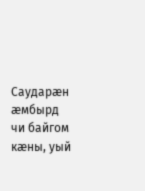Саударæн æмбырд чи байгом кæны, уый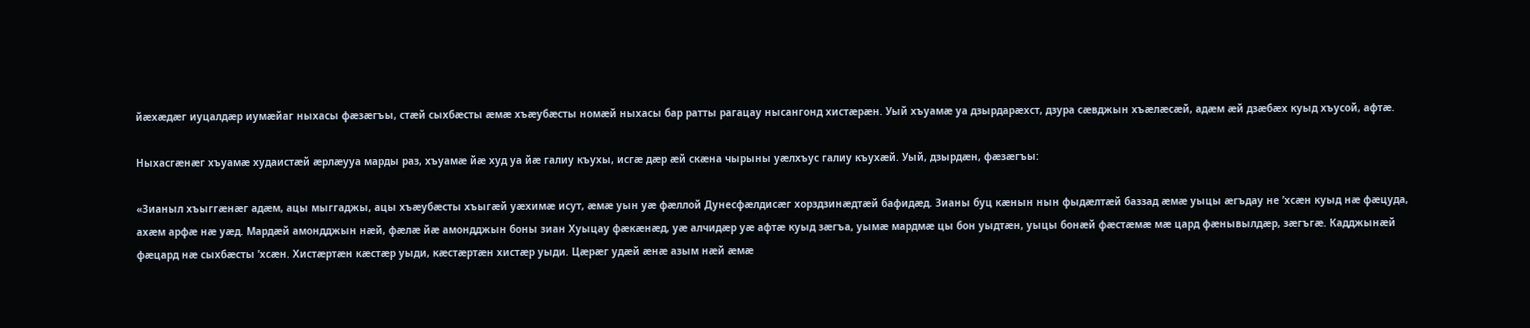йæхæдæг иуцалдæр иумæйаг ныхасы фæзæгъы, стæй сыхбæсты æмæ хъæубæсты номæй ныхасы бар ратты рагацау нысангонд хистæрæн. Уый хъуамæ уа дзырдарæхст, дзура сæвджын хъæлæсæй, адæм æй дзæбæх куыд хъусой, афтæ.

Ныхасгæнæг хъуамæ худаистæй æрлæууа марды раз, хъуамæ йæ худ уа йæ галиу къухы, исгæ дæр æй скæна чырыны уæлхъус галиу къухæй. Уый, дзырдæн, фæзæгъы:

«Зианыл хъыггæнæг адæм, ацы мыггаджы, ацы хъæубæсты хъыгæй уæхимæ исут, æмæ уын уæ фæллой Дунесфæлдисæг хорздзинæдтæй бафидæд. Зианы буц кæнын нын фыдæлтæй баззад æмæ уыцы æгъдау не ’хсæн куыд нæ фæцуда, ахæм арфæ нæ уæд. Мардæй амондджын нæй, фæлæ йæ амондджын боны зиан Хуыцау фæкæнæд, уæ алчидæр уæ афтæ куыд зæгъа, уымæ мардмæ цы бон уыдтæн, уыцы бонæй фæстæмæ мæ цард фæнывылдæр, зæгъгæ. Кадджынæй фæцард нæ сыхбæсты ’хсæн. Хистæртæн кæстæр уыди, кæстæртæн хистæр уыди. Цæрæг удæй æнæ азым нæй æмæ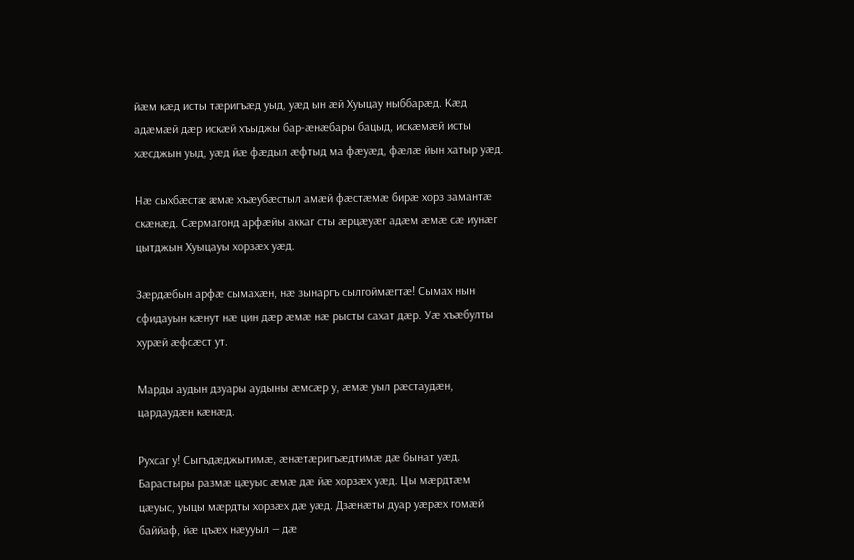йæм кæд исты тæригъæд уыд, уæд ын æй Хуыцау ныббарæд. Кæд адæмæй дæр искæй хъыджы бар-æнæбары бацыд, искæмæй исты хæсджын уыд, уæд йæ фæдыл æфтыд ма фæуæд, фæлæ йын хатыр уæд.

Нæ сыхбæстæ æмæ хъæубæстыл амæй фæстæмæ бирæ хорз замантæ скæнæд. Сæрмагонд арфæйы аккаг сты æрцæуæг адæм æмæ сæ иунæг цытджын Хуыцауы хорзæх уæд.

Зæрдæбын арфæ сымахæн, нæ зынаргъ сылгоймæгтæ! Сымах нын сфидауын кæнут нæ цин дæр æмæ нæ рысты сахат дæр. Уæ хъæбулты хурæй æфсæст ут.

Марды аудын дзуары аудыны æмсæр у, æмæ уыл рæстаудæн, цардаудæн кæнæд.

Рухсаг у! Сыгъдæджытимæ, æнæтæригъæдтимæ дæ бынат уæд. Барастыры размæ цæуыс æмæ дæ йæ хорзæх уæд. Цы мæрдтæм цæуыс, уыцы мæрдты хорзæх дæ уæд. Дзæнæты дуар уæрæх гомæй баййаф, йæ цъæх нæууыл — дæ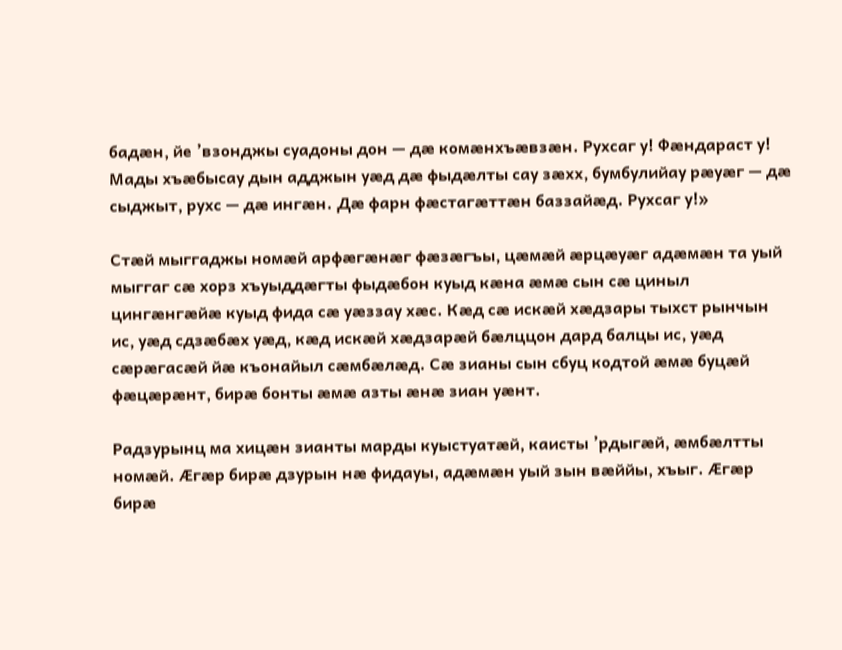бадæн, йе ’взонджы суадоны дон — дæ комæнхъæвзæн. Рухсаг у! Фæндараст у! Мады хъæбысау дын адджын уæд дæ фыдæлты сау зæхх, бумбулийау рæуæг — дæ сыджыт, рухс — дæ ингæн. Дæ фарн фæстагæттæн баззайæд. Рухсаг у!»

Стæй мыггаджы номæй арфæгæнæг фæзæгъы, цæмæй æрцæуæг адæмæн та уый мыггаг сæ хорз хъуыддæгты фыдæбон куыд кæна æмæ сын сæ циныл цингæнгæйæ куыд фида сæ уæззау хæс. Кæд сæ искæй хæдзары тыхст рынчын ис, уæд сдзæбæх уæд, кæд искæй хæдзарæй бæлццон дард балцы ис, уæд сæрæгасæй йæ къонайыл сæмбæлæд. Сæ зианы сын сбуц кодтой æмæ буцæй фæцæрæнт, бирæ бонты æмæ азты æнæ зиан уæнт.

Радзурынц ма хицæн зианты марды куыстуатæй, каисты ’рдыгæй, æмбæлтты номæй. Æгæр бирæ дзурын нæ фидауы, адæмæн уый зын вæййы, хъыг. Æгæр бирæ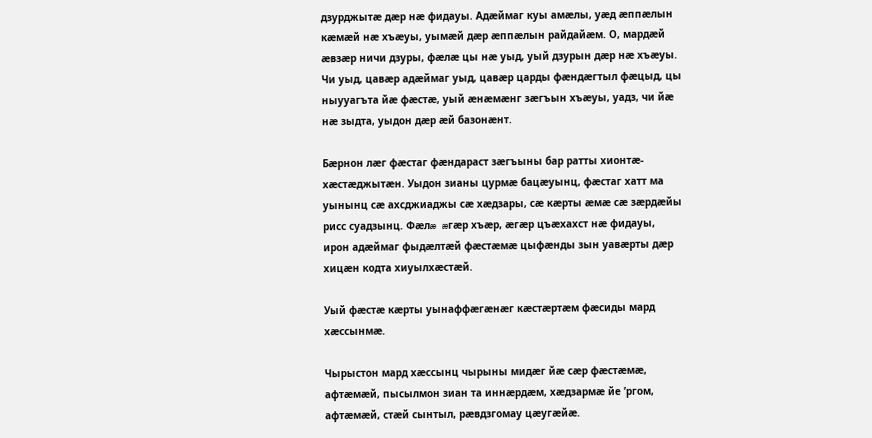дзурджытæ дæр нæ фидауы. Адæймаг куы амæлы, уæд æппæлын кæмæй нæ хъæуы, уымæй дæр æппæлын райдайæм. О, мардæй æвзæр ничи дзуры, фæлæ цы нæ уыд, уый дзурын дæр нæ хъæуы. Чи уыд, цавæр адæймаг уыд, цавæр царды фæндæгтыл фæцыд, цы ныууагъта йæ фæстæ, уый æнæмæнг зæгъын хъæуы, уадз, чи йæ нæ зыдта, уыдон дæр æй базонæнт.

Бæрнон лæг фæстаг фæндараст зæгъыны бар ратты хионтæ-хæстæджытæн. Уыдон зианы цурмæ бацæуынц, фæстаг хатт ма уынынц сæ ахсджиаджы сæ хæдзары, сæ кæрты æмæ сæ зæрдæйы рисс суадзынц. Фæлæ æгæр хъæр, æгæр цъæхахст нæ фидауы, ирон адæймаг фыдæлтæй фæстæмæ цыфæнды зын уавæрты дæр хицæн кодта хиуылхæстæй.

Уый фæстæ кæрты уынаффæгæнæг кæстæртæм фæсиды мард хæссынмæ.

Чырыстон мард хæссынц чырыны мидæг йæ сæр фæстæмæ, афтæмæй, пысылмон зиан та иннæрдæм, хæдзармæ йе ’ргом, афтæмæй, стæй сынтыл, рæвдзгомау цæугæйæ.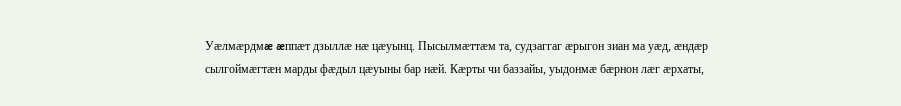Уæлмæрдмæ æппæт дзыллæ нæ цæуынц. Пысылмæттæм та, судзаггаг æрыгон зиан ма уæд, æндæр сылгоймæгтæн марды фæдыл цæуыны бар нæй. Кæрты чи баззайы, уыдонмæ бæрнон лæг æрхаты,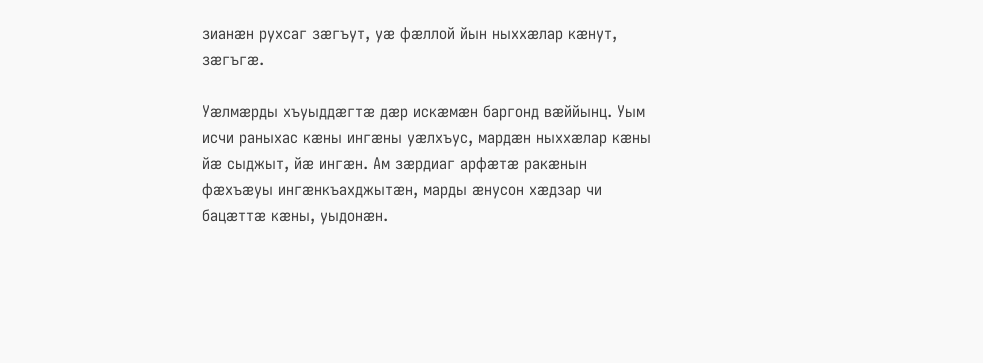зианæн рухсаг зæгъут, уæ фæллой йын ныххæлар кæнут, зæгъгæ.

Уæлмæрды хъуыддæгтæ дæр искæмæн баргонд вæййынц. Уым исчи раныхас кæны ингæны уæлхъус, мардæн ныххæлар кæны йæ сыджыт, йæ ингæн. Ам зæрдиаг арфæтæ ракæнын фæхъæуы ингæнкъахджытæн, марды æнусон хæдзар чи бацæттæ кæны, уыдонæн.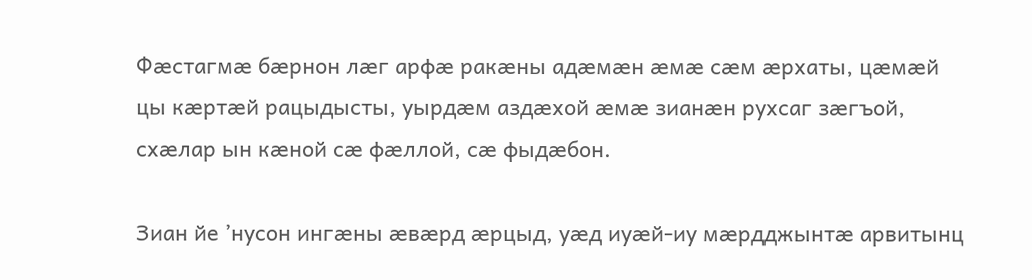Фæстагмæ бæрнон лæг арфæ ракæны адæмæн æмæ сæм æрхаты, цæмæй цы кæртæй рацыдысты, уырдæм аздæхой æмæ зианæн рухсаг зæгъой, схæлар ын кæной сæ фæллой, сæ фыдæбон.

Зиан йе ’нусон ингæны æвæрд æрцыд, уæд иуæй-иу мæрдджынтæ арвитынц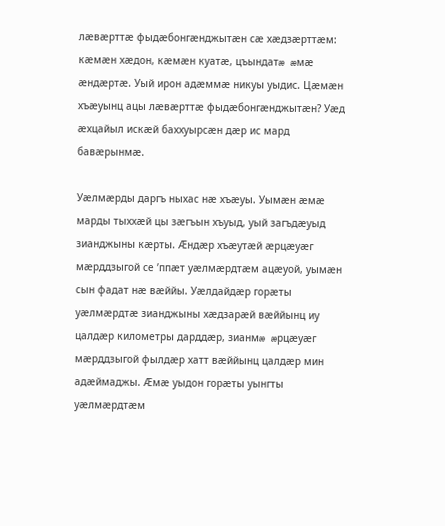лæвæрттæ фыдæбонгæнджытæн сæ хæдзæрттæм: кæмæн хæдон, кæмæн куатæ, цъындатæ æмæ æндæртæ. Уый ирон адæммæ никуы уыдис. Цæмæн хъæуынц ацы лæвæрттæ фыдæбонгæнджытæн? Уæд æхцайыл искæй баххуырсæн дæр ис мард бавæрынмæ.

Уæлмæрды даргъ ныхас нæ хъæуы. Уымæн æмæ марды тыххæй цы зæгъын хъуыд, уый загъдæуыд зианджыны кæрты. Æндæр хъæутæй æрцæуæг мæрддзыгой се ’ппæт уæлмæрдтæм ацæуой, уымæн сын фадат нæ вæййы. Уæлдайдæр горæты уæлмæрдтæ зианджыны хæдзарæй вæййынц иу цалдæр километры дарддæр, зианмæ æрцæуæг мæрддзыгой фылдæр хатт вæййынц цалдæр мин адæймаджы. Æмæ уыдон горæты уынгты уæлмæрдтæм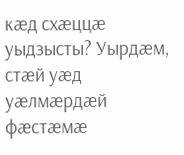кæд схæццæ уыдзысты? Уырдæм, стæй уæд уæлмæрдæй фæстæмæ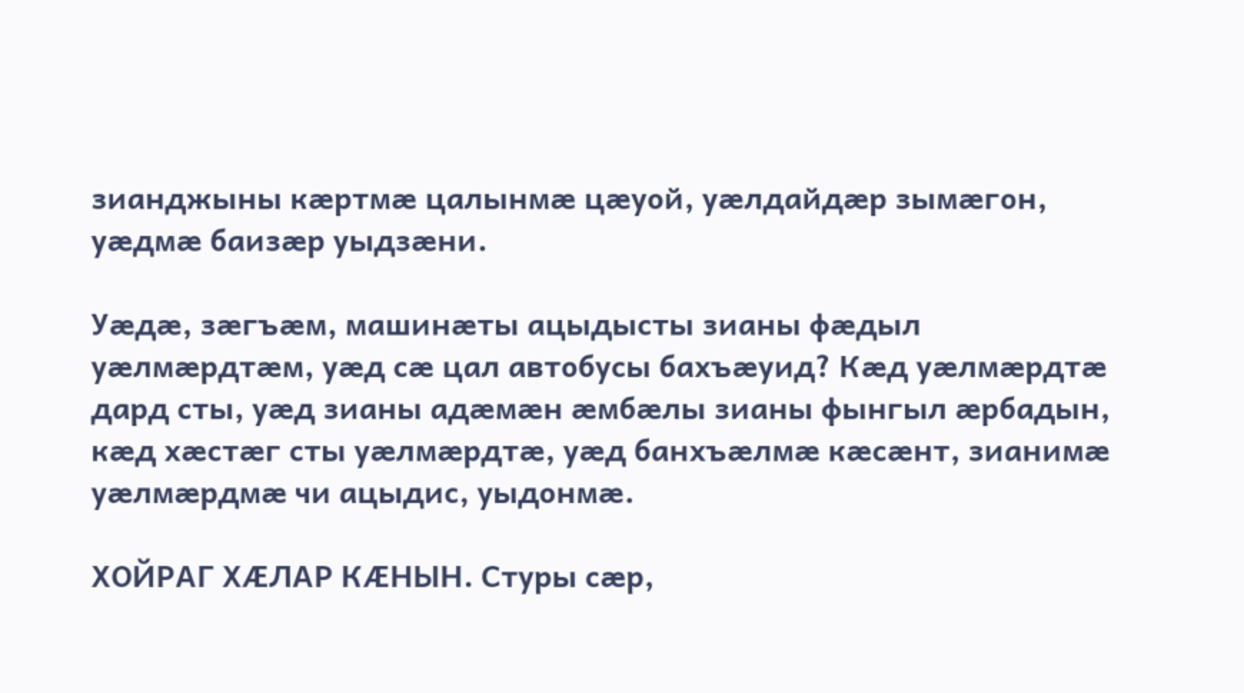зианджыны кæртмæ цалынмæ цæуой, уæлдайдæр зымæгон, уæдмæ баизæр уыдзæни.

Уæдæ, зæгъæм, машинæты ацыдысты зианы фæдыл уæлмæрдтæм, уæд сæ цал автобусы бахъæуид? Кæд уæлмæрдтæ дард сты, уæд зианы адæмæн æмбæлы зианы фынгыл æрбадын, кæд хæстæг сты уæлмæрдтæ, уæд банхъæлмæ кæсæнт, зианимæ уæлмæрдмæ чи ацыдис, уыдонмæ.

ХОЙРАГ ХÆЛАР КÆНЫН. Стуры сæр,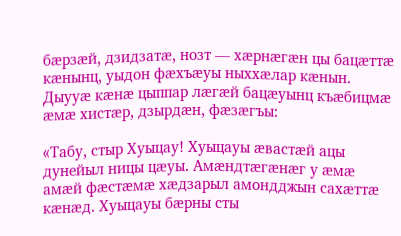бæрзæй, дзидзатæ, нозт — хæрнæгæн цы бацæттæ кæнынц, уыдон фæхъæуы ныххæлар кæнын. Дыууæ кæнæ цыппар лæгæй бацæуынц къæбицмæ æмæ хистæр, дзырдæн, фæзæгъы:

«Табу, стыр Хуыцау! Хуыцауы æвастæй ацы дунейыл ницы цæуы. Амæндтæгæнæг у æмæ амæй фæстæмæ хæдзарыл амондджын сахæттæ кæнæд. Хуыцауы бæрны сты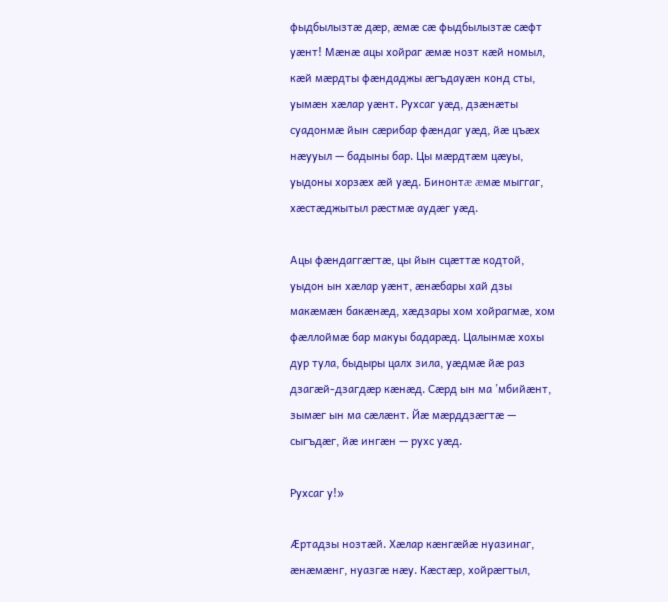фыдбылызтæ дæр, æмæ сæ фыдбылызтæ сæфт уæнт! Мæнæ ацы хойраг æмæ нозт кæй номыл, кæй мæрдты фæндаджы æгъдауæн конд сты, уымæн хæлар уæнт. Рухсаг уæд, дзæнæты суадонмæ йын сæрибар фæндаг уæд, йæ цъæх нæууыл — бадыны бар. Цы мæрдтæм цæуы, уыдоны хорзæх æй уæд. Бинонтæ æмæ мыггаг, хæстæджытыл рæстмæ аудæг уæд.

Ацы фæндаггæгтæ, цы йын сцæттæ кодтой, уыдон ын хæлар уæнт, æнæбары хай дзы макæмæн бакæнæд, хæдзары хом хойрагмæ, хом фæллоймæ бар макуы бадарæд. Цалынмæ хохы дур тула, быдыры цалх зила, уæдмæ йæ раз дзагæй-дзагдæр кæнæд. Сæрд ын ма ’мбийæнт, зымæг ын ма сæлæнт. Йæ мæрддзæгтæ — сыгъдæг, йæ ингæн — рухс уæд.

Рухсаг у!»

Æртадзы нозтæй. Хæлар кæнгæйæ нуазинаг, æнæмæнг, нуазгæ нæу. Кæстæр, хойрæгтыл,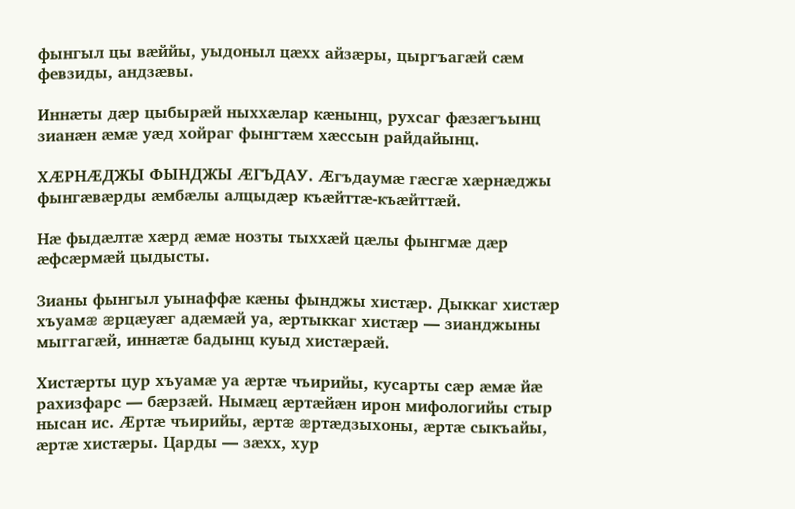фынгыл цы вæййы, уыдоныл цæхх айзæры, цыргъагæй сæм февзиды, андзæвы.

Иннæты дæр цыбырæй ныххæлар кæнынц, рухсаг фæзæгъынц зианæн æмæ уæд хойраг фынгтæм хæссын райдайынц.

ХÆРНÆДЖЫ ФЫНДЖЫ ÆГЪДАУ. Æгъдаумæ гæсгæ хæрнæджы фынгæвæрды æмбæлы алцыдæр къæйттæ-къæйттæй.

Нæ фыдæлтæ хæрд æмæ нозты тыххæй цæлы фынгмæ дæр æфсæрмæй цыдысты.

Зианы фынгыл уынаффæ кæны фынджы хистæр. Дыккаг хистæр хъуамæ æрцæуæг адæмæй уа, æртыккаг хистæр — зианджыны мыггагæй, иннæтæ бадынц куыд хистæрæй.

Хистæрты цур хъуамæ уа æртæ чъирийы, кусарты сæр æмæ йæ рахизфарс — бæрзæй. Нымæц æртæйæн ирон мифологийы стыр нысан ис. Æртæ чъирийы, æртæ æртæдзыхоны, æртæ сыкъайы, æртæ хистæры. Царды — зæхх, хур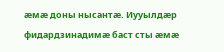æмæ доны нысантæ. Иууылдæр фидардзинадимæ баст сты æмæ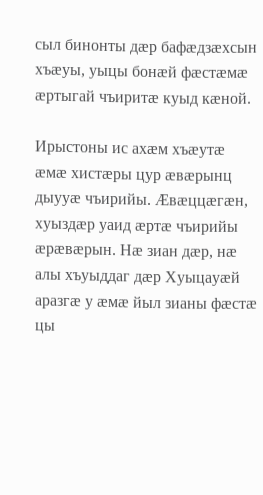сыл бинонты дæр бафæдзæхсын хъæуы, уыцы бонæй фæстæмæ æртыгай чъиритæ куыд кæной.

Ирыстоны ис ахæм хъæутæ æмæ хистæры цур æвæрынц дыууæ чъирийы. Æвæццæгæн, хуыздæр уаид æртæ чъирийы æрæвæрын. Нæ зиан дæр, нæ алы хъуыддаг дæр Хуыцауæй аразгæ у æмæ йыл зианы фæстæ цы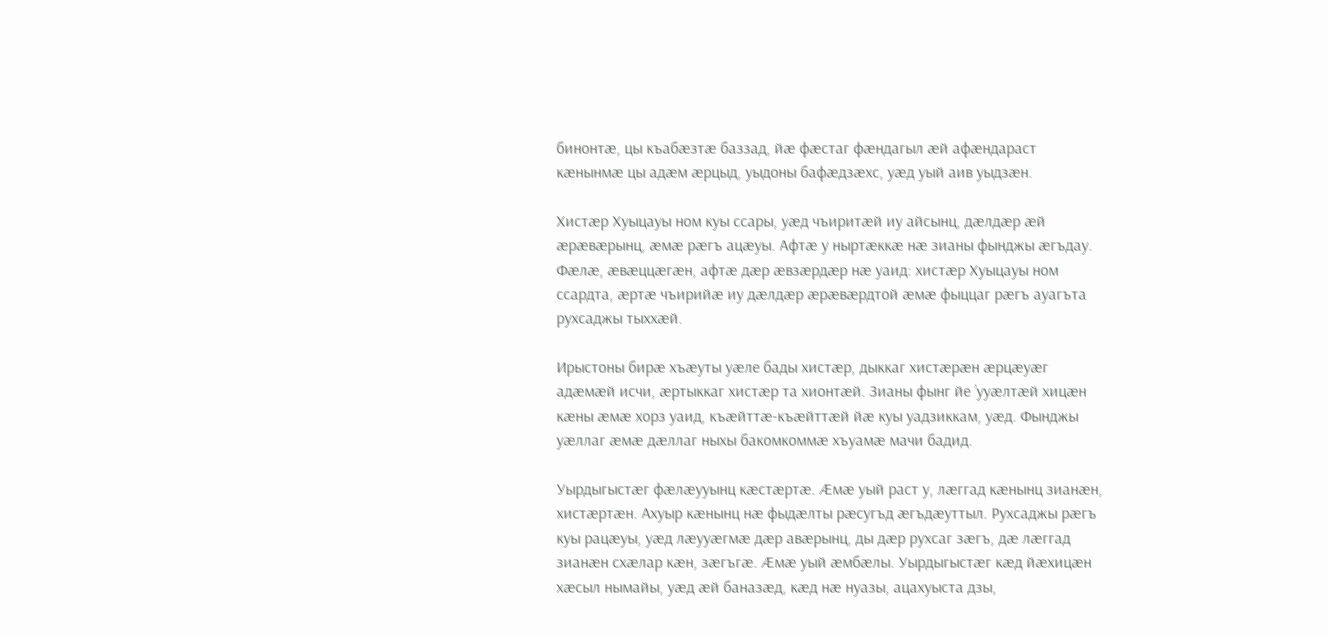бинонтæ, цы къабæзтæ баззад, йæ фæстаг фæндагыл æй афæндараст кæнынмæ цы адæм æрцыд, уыдоны бафæдзæхс, уæд уый аив уыдзæн.

Хистæр Хуыцауы ном куы ссары, уæд чъиритæй иу айсынц, дæлдæр æй æрæвæрынц, æмæ рæгъ ацæуы. Афтæ у ныртæккæ нæ зианы фынджы æгъдау. Фæлæ, æвæццæгæн, афтæ дæр æвзæрдæр нæ уаид: хистæр Хуыцауы ном ссардта, æртæ чъирийæ иу дæлдæр æрæвæрдтой æмæ фыццаг рæгъ ауагъта рухсаджы тыххæй.

Ирыстоны бирæ хъæуты уæле бады хистæр, дыккаг хистæрæн æрцæуæг адæмæй исчи, æртыккаг хистæр та хионтæй. Зианы фынг йе ’ууæлтæй хицæн кæны æмæ хорз уаид, къæйттæ-къæйттæй йæ куы уадзиккам, уæд. Фынджы уæллаг æмæ дæллаг ныхы бакомкоммæ хъуамæ мачи бадид.

Уырдыгыстæг фæлæууынц кæстæртæ. Æмæ уый раст у, лæггад кæнынц зианæн, хистæртæн. Ахуыр кæнынц нæ фыдæлты рæсугъд æгъдæуттыл. Рухсаджы рæгъ куы рацæуы, уæд лæууæгмæ дæр авæрынц, ды дæр рухсаг зæгъ, дæ лæггад зианæн схæлар кæн, зæгъгæ. Æмæ уый æмбæлы. Уырдыгыстæг кæд йæхицæн хæсыл нымайы, уæд æй баназæд, кæд нæ нуазы, ацахуыста дзы,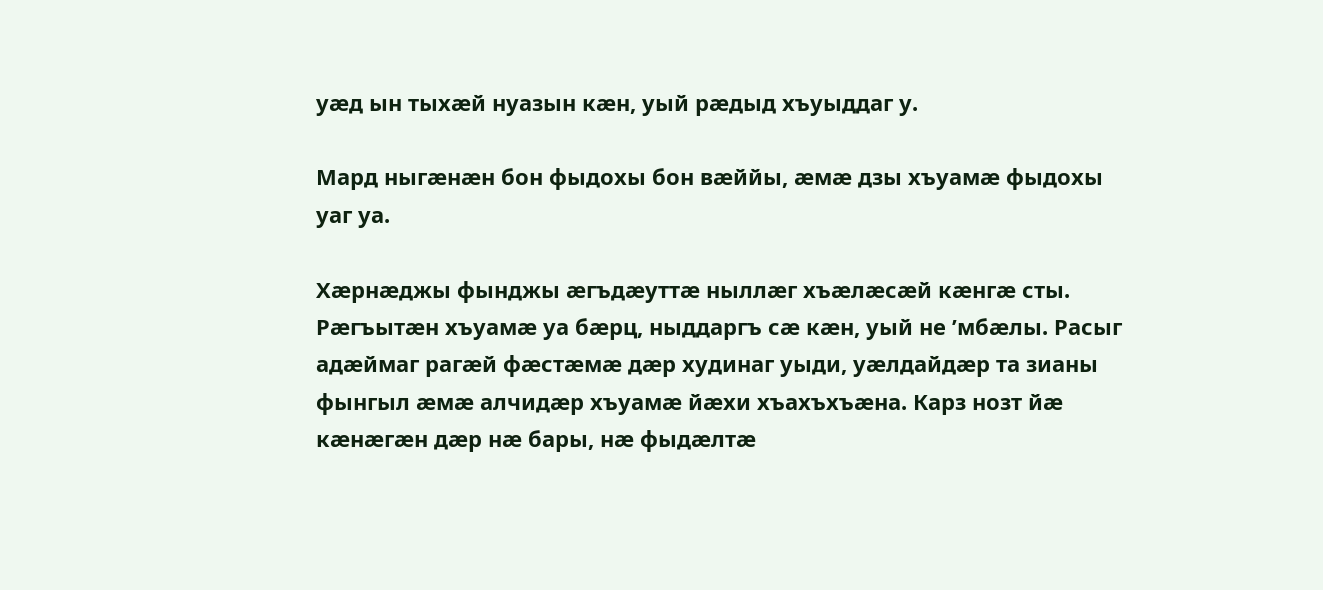уæд ын тыхæй нуазын кæн, уый рæдыд хъуыддаг у.

Мард ныгæнæн бон фыдохы бон вæййы, æмæ дзы хъуамæ фыдохы уаг уа.

Хæрнæджы фынджы æгъдæуттæ ныллæг хъæлæсæй кæнгæ сты. Рæгъытæн хъуамæ уа бæрц, ныддаргъ сæ кæн, уый не ’мбæлы. Расыг адæймаг рагæй фæстæмæ дæр худинаг уыди, уæлдайдæр та зианы фынгыл æмæ алчидæр хъуамæ йæхи хъахъхъæна. Карз нозт йæ кæнæгæн дæр нæ бары, нæ фыдæлтæ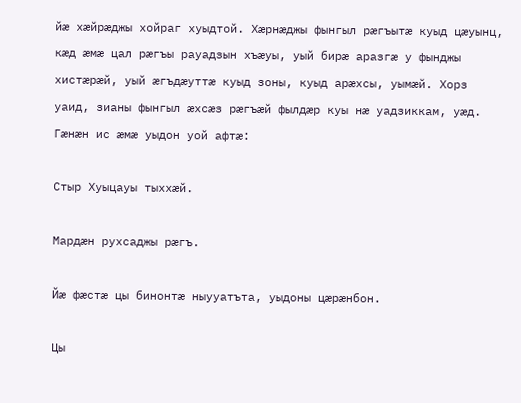йæ хæйрæджы хойраг хуыдтой. Хæрнæджы фынгыл рæгъытæ куыд цæуынц, кæд æмæ цал рæгъы рауадзын хъæуы, уый бирæ аразгæ у фынджы хистæрæй, уый æгъдæуттæ куыд зоны, куыд арæхсы, уымæй. Хорз уаид, зианы фынгыл æхсæз рæгъæй фылдæр куы нæ уадзиккам, уæд. Гæнæн ис æмæ уыдон уой афтæ:

Стыр Хуыцауы тыххæй.

Мардæн рухсаджы рæгъ.

Йæ фæстæ цы бинонтæ ныууатъта, уыдоны цæрæнбон.

Цы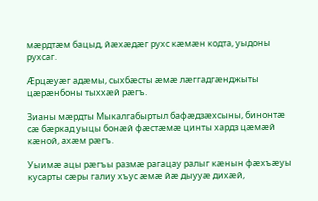мæрдтæм бацыд, йæхæдæг рухс кæмæн кодта, уыдоны рухсаг.

Æрцæуæг адæмы, сыхбæсты æмæ лæггадгæнджыты цæрæнбоны тыххæй рæгъ.

Зианы мæрдты Мыкалгабыртыл бафæдзæхсыны, бинонтæ сæ бæркад уыцы бонæй фæстæмæ цинты хардз цæмæй кæной, ахæм рæгъ.

Уыимæ ацы рæгъы размæ рагацау ралыг кæнын фæхъæуы кусарты сæры галиу хъус æмæ йæ дыууæ дихæй,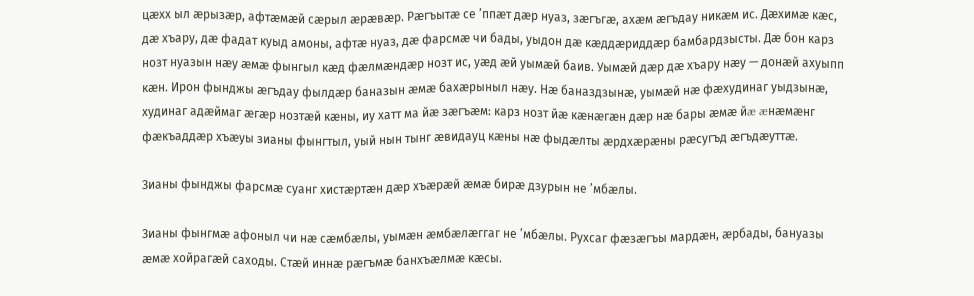цæхх ыл æрызæр, афтæмæй сæрыл æрæвæр. Рæгъытæ се ’ппæт дæр нуаз, зæгъгæ, ахæм æгъдау никæм ис. Дæхимæ кæс, дæ хъару, дæ фадат куыд амоны, афтæ нуаз, дæ фарсмæ чи бады, уыдон дæ кæддæриддæр бамбардзысты. Дæ бон карз нозт нуазын нæу æмæ фынгыл кæд фæлмæндæр нозт ис, уæд æй уымæй баив. Уымæй дæр дæ хъару нæу — донæй ахуыпп кæн. Ирон фынджы æгъдау фылдæр баназын æмæ бахæрыныл нæу. Нæ баназдзынæ, уымæй нæ фæхудинаг уыдзынæ, худинаг адæймаг æгæр нозтæй кæны, иу хатт ма йæ зæгъæм: карз нозт йæ кæнæгæн дæр нæ бары æмæ йæ æнæмæнг фæкъаддæр хъæуы зианы фынгтыл, уый нын тынг æвидауц кæны нæ фыдæлты æрдхæрæны рæсугъд æгъдæуттæ.

Зианы фынджы фарсмæ суанг хистæртæн дæр хъæрæй æмæ бирæ дзурын не ’мбæлы.

Зианы фынгмæ афоныл чи нæ сæмбæлы, уымæн æмбæлæггаг не ’мбæлы. Рухсаг фæзæгъы мардæн, æрбады, бануазы æмæ хойрагæй саходы. Стæй иннæ рæгъмæ банхъæлмæ кæсы.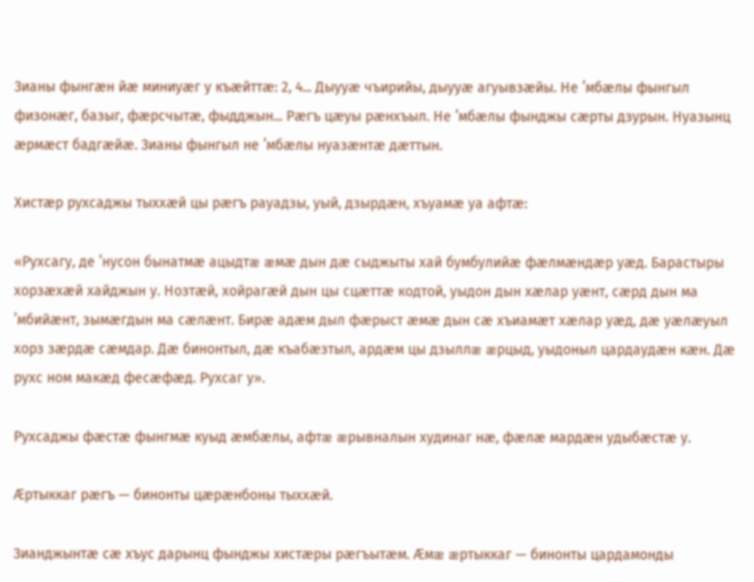Зианы фынгæн йæ миниуæг у къæйттæ: 2, 4... Дыууæ чъирийы, дыууæ агуывзæйы. Не ’мбæлы фынгыл физонæг, базыг, фæрсчытæ, фыдджын... Рæгъ цæуы рæнхъыл. Не ’мбæлы фынджы сæрты дзурын. Нуазынц æрмæст бадгæйæ. Зианы фынгыл не ’мбæлы нуазæнтæ дæттын.

Хистæр рухсаджы тыххæй цы рæгъ рауадзы, уый, дзырдæн, хъуамæ уа афтæ:

«Рухсагу, де ’нусон бынатмæ ацыдтæ æмæ дын дæ сыджыты хай бумбулийæ фæлмæндæр уæд. Барастыры хорзæхæй хайджын у. Нозтæй, хойрагæй дын цы сцæттæ кодтой, уыдон дын хæлар уæнт, сæрд дын ма ’мбийæнт, зымæгдын ма сæлæнт. Бирæ адæм дыл фæрыст æмæ дын сæ хъиамæт хæлар уæд, дæ уæлæуыл хорз зæрдæ сæмдар. Дæ бинонтыл, дæ къабæзтыл, ардæм цы дзыллæ æрцыд, уыдоныл цардаудæн кæн. Дæ рухс ном макæд фесæфæд. Рухсаг у».

Рухсаджы фæстæ фынгмæ куыд æмбæлы, афтæ æрывналын худинаг нæ, фæлæ мардæн удыбæстæ у.

Æртыккаг рæгъ — бинонты цæрæнбоны тыххæй.

Зианджынтæ сæ хъус дарынц фынджы хистæры рæгъытæм. Æмæ æртыккаг — бинонты цардамонды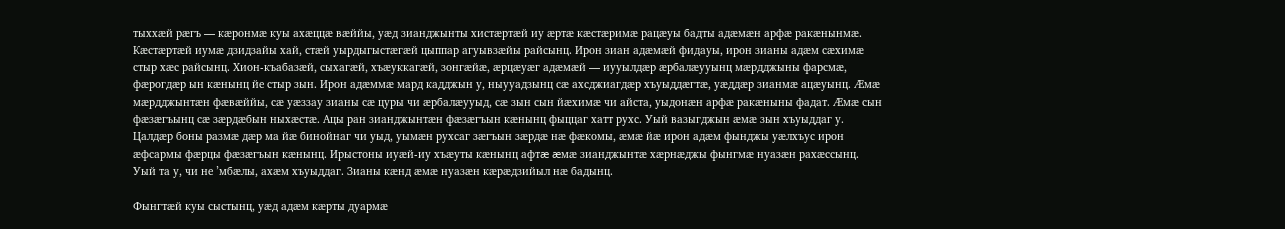тыххæй рæгъ — кæронмæ куы ахæццæ вæййы, уæд зианджынты хистæртæй иу æртæ кæстæримæ рацæуы бадты адæмæн арфæ ракæнынмæ. Кæстæртæй иумæ дзидзайы хай, стæй уырдыгыстæгæй цыппар агуывзæйы райсынц. Ирон зиан адæмæй фидауы, ирон зианы адæм сæхимæ стыр хæс райсынц. Хион-къабазæй, сыхагæй, хъæуккагæй, зонгæйæ, æрцæуæг адæмæй — иууылдæр æрбалæууынц мæрдджыны фарсмæ, фæрогдæр ын кæнынц йе стыр зын. Ирон адæммæ мард кадджын у, ныууадзынц сæ ахсджиагдæр хъуыддæгтæ, уæддæр зианмæ ацæуынц. Æмæ мæрдджынтæн фæвæййы, сæ уæззау зианы сæ цуры чи æрбалæууыд, сæ зын сын йæхимæ чи айста, уыдонæн арфæ ракæныны фадат. Æмæ сын фæзæгъынц сæ зæрдæбын ныхæстæ. Ацы ран зианджынтæн фæзæгъын кæнынц фыццаг хатт рухс. Уый вазыгджын æмæ зын хъуыддаг у. Цалдæр боны размæ дæр ма йæ бинойнаг чи уыд, уымæн рухсаг зæгъын зæрдæ нæ фæкомы, æмæ йæ ирон адæм фынджы уæлхъус ирон æфсармы фæрцы фæзæгъын кæнынц. Ирыстоны иуæй-иу хъæуты кæнынц афтæ æмæ зианджынтæ хæрнæджы фынгмæ нуазæн рахæссынц. Уый та у, чи не ’мбæлы, ахæм хъуыддаг. Зианы кæнд æмæ нуазæн кæрæдзийыл нæ бадынц.

Фынгтæй куы сыстынц, уæд адæм кæрты дуармæ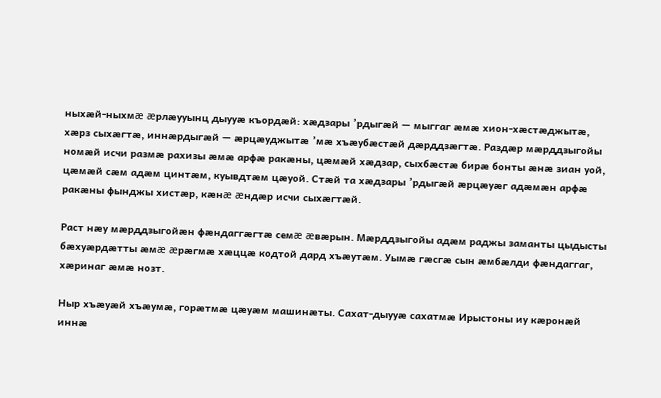ныхæй-ныхмæ æрлæууынц дыууæ къордæй: хæдзары ’рдыгæй — мыггаг æмæ хион-хæстæджытæ, хæрз сыхæгтæ, иннæрдыгæй — æрцæуджытæ ’мæ хъæубæстæй дæрддзæгтæ. Раздæр мæрддзыгойы номæй исчи размæ рахизы æмæ арфæ ракæны, цæмæй хæдзар, сыхбæстæ бирæ бонты æнæ зиан уой, цæмæй сæм адæм цинтæм, куывдтæм цæуой. Стæй та хæдзары ’рдыгæй æрцæуæг адæмæн арфæ ракæны фынджы хистæр, кæнæ æндæр исчи сыхæгтæй.

Раст нæу мæрддзыгойæн фæндаггæгтæ семæ æвæрын. Мæрддзыгойы адæм раджы заманты цыдысты бæхуæрдæтты æмæ æрæгмæ хæццæ кодтой дард хъæутæм. Уымæ гæсгæ сын æмбæлди фæндаггаг, хæринаг æмæ нозт.

Ныр хъæуæй хъæумæ, горæтмæ цæуæм машинæты. Сахат-дыууæ сахатмæ Ирыстоны иу кæронæй иннæ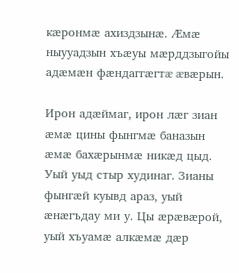кæронмæ ахиздзынæ. Æмæ ныууадзын хъæуы мæрддзыгойы адæмæн фæндаггæгтæ æвæрын.

Ирон адæймаг, ирон лæг зиан æмæ цины фынгмæ баназын æмæ бахæрынмæ никæд цыд. Уый уыд стыр худинаг. Зианы фынгæй куывд араз, уый æнæгъдау ми у. Цы æрæвæрой, уый хъуамæ алкæмæ дæр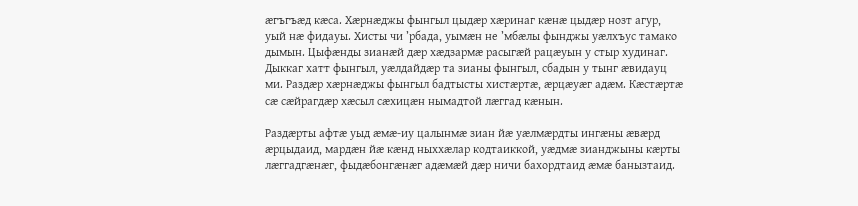æгъгъæд кæса. Хæрнæджы фынгыл цыдæр хæринаг кæнæ цыдæр нозт агур, уый нæ фидауы. Хисты чи ’рбада, уымæн не ’мбæлы фынджы уæлхъус тамако дымын. Цыфæнды зианæй дæр хæдзармæ расыгæй рацæуын у стыр худинаг. Дыккаг хатт фынгыл, уæлдайдæр та зианы фынгыл, сбадын у тынг æвидауц ми. Раздæр хæрнæджы фынгыл бадтысты хистæртæ, æрцæуæг адæм. Кæстæртæ сæ сæйрагдæр хæсыл сæхицæн нымадтой лæггад кæнын.

Раздæрты афтæ уыд æмæ-иу цалынмæ зиан йæ уæлмæрдты ингæны æвæрд æрцыдаид, мардæн йæ кæнд ныххæлар кодтаиккой, уæдмæ зианджыны кæрты лæггадгæнæг, фыдæбонгæнæг адæмæй дæр ничи бахордтаид æмæ банызтаид.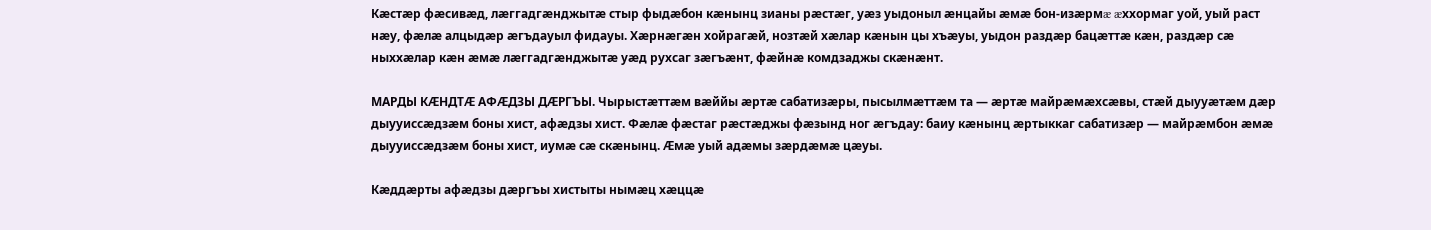Кæстæр фæсивæд, лæггадгæнджытæ стыр фыдæбон кæнынц зианы рæстæг, уæз уыдоныл æнцайы æмæ бон-изæрмæ æххормаг уой, уый раст нæу, фæлæ алцыдæр æгъдауыл фидауы. Хæрнæгæн хойрагæй, нозтæй хæлар кæнын цы хъæуы, уыдон раздæр бацæттæ кæн, раздæр сæ ныххæлар кæн æмæ лæггадгæнджытæ уæд рухсаг зæгъæнт, фæйнæ комдзаджы скæнæнт.

МАРДЫ КÆНДТÆ АФÆДЗЫ ДÆРГЪЫ. Чырыстæттæм вæййы æртæ сабатизæры, пысылмæттæм та — æртæ майрæмæхсæвы, стæй дыууæтæм дæр дыууиссæдзæм боны хист, афæдзы хист. Фæлæ фæстаг рæстæджы фæзынд ног æгъдау: баиу кæнынц æртыккаг сабатизæр — майрæмбон æмæ дыууиссæдзæм боны хист, иумæ сæ скæнынц. Æмæ уый адæмы зæрдæмæ цæуы.

Кæддæрты афæдзы дæргъы хистыты нымæц хæццæ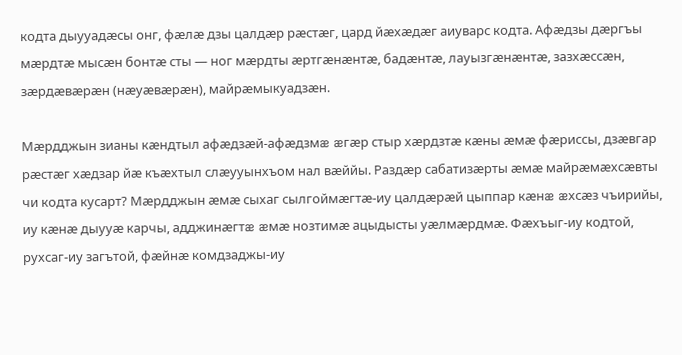кодта дыууадæсы онг, фæлæ дзы цалдæр рæстæг, цард йæхæдæг аиуварс кодта. Афæдзы дæргъы мæрдтæ мысæн бонтæ сты — ног мæрдты æртгæнæнтæ, бадæнтæ, лауызгæнæнтæ, зазхæссæн, зæрдæвæрæн (нæуæвæрæн), майрæмыкуадзæн.

Мæрдджын зианы кæндтыл афæдзæй-афæдзмæ æгæр стыр хæрдзтæ кæны æмæ фæриссы, дзæвгар рæстæг хæдзар йæ къæхтыл слæууынхъом нал вæййы. Раздæр сабатизæрты æмæ майрæмæхсæвты чи кодта кусарт? Мæрдджын æмæ сыхаг сылгоймæгтæ-иу цалдæрæй цыппар кæнæ æхсæз чъирийы, иу кæнæ дыууæ карчы, адджинæгтæ æмæ нозтимæ ацыдысты уæлмæрдмæ. Фæхъыг-иу кодтой, рухсаг-иу загътой, фæйнæ комдзаджы-иу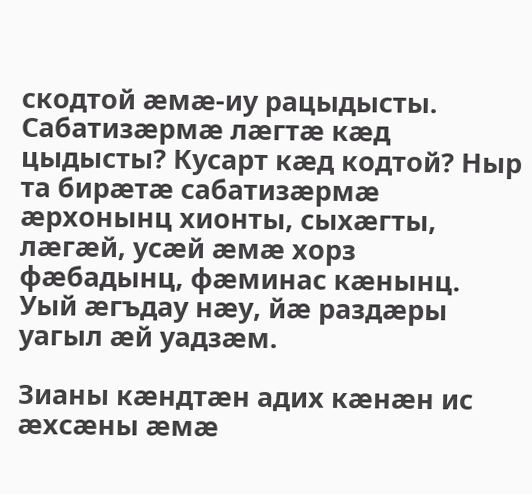скодтой æмæ-иу рацыдысты. Сабатизæрмæ лæгтæ кæд цыдысты? Кусарт кæд кодтой? Ныр та бирæтæ сабатизæрмæ æрхонынц хионты, сыхæгты, лæгæй, усæй æмæ хорз фæбадынц, фæминас кæнынц. Уый æгъдау нæу, йæ раздæры уагыл æй уадзæм.

Зианы кæндтæн адих кæнæн ис æхсæны æмæ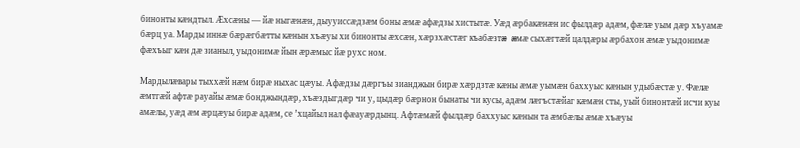бинонты кæндтыл. Æхсæны — йæ ныгæнæн, дыууиссæдзæм боны æмæ афæдзы хистытæ. Уæд æрбакæнæн ис фылдæр адæм, фæлæ уым дæр хъуамæ бæрц уа. Марды иннæ бæрæгбæтты кæнын хъæуы хи бинонты æхсæн, хæрзхæстæг къабæзтæ æмæ сыхæгтæй цалдæры æрбахон æмæ уыдонимæ фæхъыг кæн дæ зианыл, уыдонимæ йын æрæмыс йæ рухс ном.

Мардылæвары тыххæй нæм бирæ ныхас цæуы. Афæдзы дæргъы зианджын бирæ хæрдзтæ кæны æмæ уымæн баххуыс кæнын удыбæстæ у. Фæлæ æмтгæй афтæ рауайы æмæ бонджындæр, хъæздыгдæр чи у, цыдæр бæрнон бынаты чи кусы, адæм лæгъстæйаг кæмæн сты, уый бинонтæй исчи куы амæлы, уæд æм æрцæуы бирæ адæм, се ’хцайыл нал фæауæрдынц. Афтæмæй фылдæр баххуыс кæнын та æмбæлы æмæ хъæуы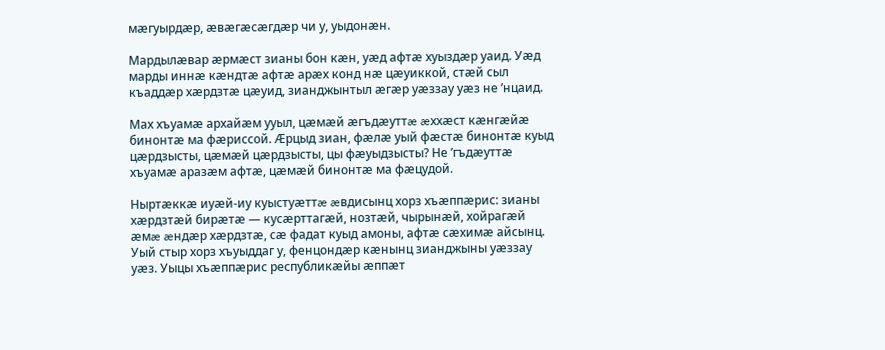мæгуырдæр, æвæгæсæгдæр чи у, уыдонæн.

Мардылæвар æрмæст зианы бон кæн, уæд афтæ хуыздæр уаид. Уæд марды иннæ кæндтæ афтæ арæх конд нæ цæуиккой, стæй сыл къаддæр хæрдзтæ цæуид, зианджынтыл æгæр уæззау уæз не ’нцаид.

Мах хъуамæ архайæм ууыл, цæмæй æгъдæуттæ æххæст кæнгæйæ бинонтæ ма фæриссой. Æрцыд зиан, фæлæ уый фæстæ бинонтæ куыд цæрдзысты, цæмæй цæрдзысты, цы фæуыдзысты? Не ’гъдæуттæ хъуамæ аразæм афтæ, цæмæй бинонтæ ма фæцудой.

Ныртæккæ иуæй-иу куыстуæттæ æвдисынц хорз хъæппæрис: зианы хæрдзтæй бирæтæ — кусæрттагæй, нозтæй, чырынæй, хойрагæй æмæ æндæр хæрдзтæ, сæ фадат куыд амоны, афтæ сæхимæ айсынц. Уый стыр хорз хъуыддаг у, фенцондæр кæнынц зианджыны уæззау уæз. Уыцы хъæппæрис республикæйы æппæт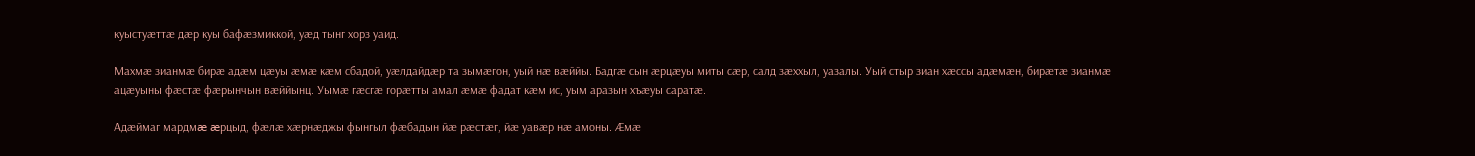куыстуæттæ дæр куы бафæзмиккой, уæд тынг хорз уаид.

Махмæ зианмæ бирæ адæм цæуы æмæ кæм сбадой, уæлдайдæр та зымæгон, уый нæ вæййы. Бадгæ сын æрцæуы миты сæр, салд зæххыл, уазалы. Уый стыр зиан хæссы адæмæн, бирæтæ зианмæ ацæуыны фæстæ фæрынчын вæййынц. Уымæ гæсгæ горæтты амал æмæ фадат кæм ис, уым аразын хъæуы саратæ.

Адæймаг мардмæ æрцыд, фæлæ хæрнæджы фынгыл фæбадын йæ рæстæг, йæ уавæр нæ амоны. Æмæ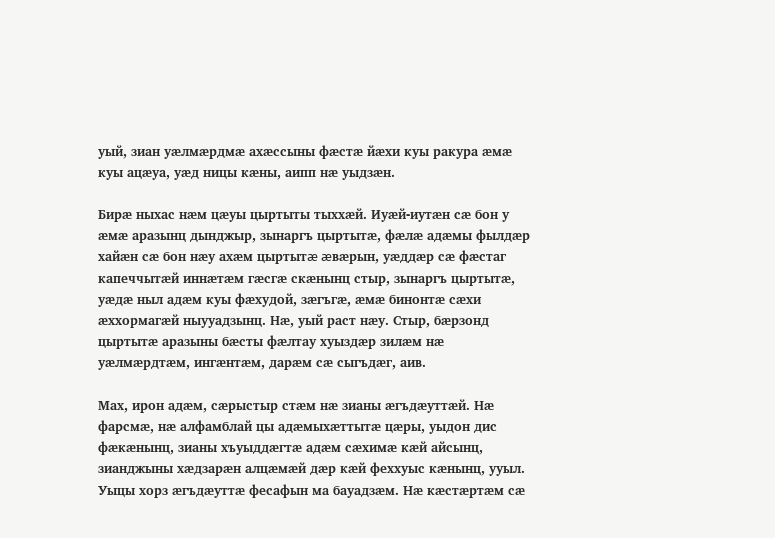уый, зиан уæлмæрдмæ ахæссыны фæстæ йæхи куы ракура æмæ куы ацæуа, уæд ницы кæны, аипп нæ уыдзæн.

Бирæ ныхас нæм цæуы цыртыты тыххæй. Иуæй-иутæн сæ бон у æмæ аразынц дынджыр, зынаргъ цыртытæ, фæлæ адæмы фылдæр хайæн сæ бон нæу ахæм цыртытæ æвæрын, уæддæр сæ фæстаг капеччытæй иннæтæм гæсгæ скæнынц стыр, зынаргъ цыртытæ, уæдæ ныл адæм куы фæхудой, зæгъгæ, æмæ бинонтæ сæхи æххормагæй ныууадзынц. Нæ, уый раст нæу. Стыр, бæрзонд цыртытæ аразыны бæсты фæлтау хуыздæр зилæм нæ уæлмæрдтæм, ингæнтæм, дарæм сæ сыгъдæг, аив.

Мах, ирон адæм, сæрыстыр стæм нæ зианы æгъдæуттæй. Нæ фарсмæ, нæ алфамблай цы адæмыхæттытæ цæры, уыдон дис фæкæнынц, зианы хъуыддæгтæ адæм сæхимæ кæй айсынц, зианджыны хæдзарæн алцæмæй дæр кæй феххуыс кæнынц, ууыл. Уыцы хорз æгъдæуттæ фесафын ма бауадзæм. Нæ кæстæртæм сæ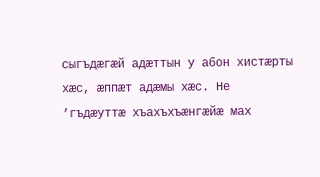сыгъдæгæй адæттын у абон хистæрты хæс, æппæт адæмы хæс. Не ’гъдæуттæ хъахъхъæнгæйæ мах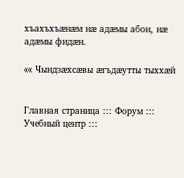хъахъхъæнæм нæ адæмы абон, нæ адæмы фидæн.

«« Чындзæхсæвы æгъдæутты тыххæй


Главная страница ::: Форум ::: Учебный центр :::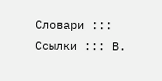Словари ::: Ссылки ::: В.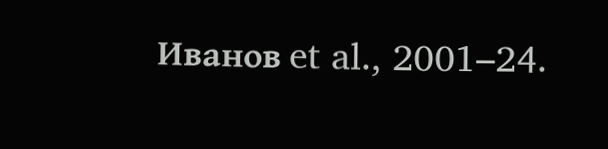Иванов et al., 2001–24.